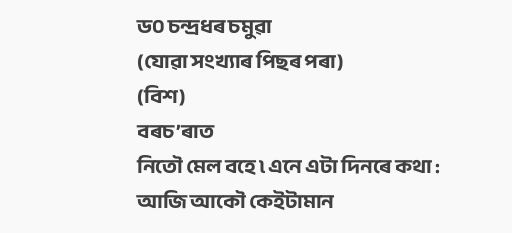ড০ চন্দ্ৰধৰ চমুৱা
(যোৱা সংখ্যাৰ পিছৰ পৰা)
(বিশ)
বৰচ’ৰাত
নিতৌ মেল বহে ৷ এনে এটা দিনৰে কথা :
আজি আকৌ কেইটামান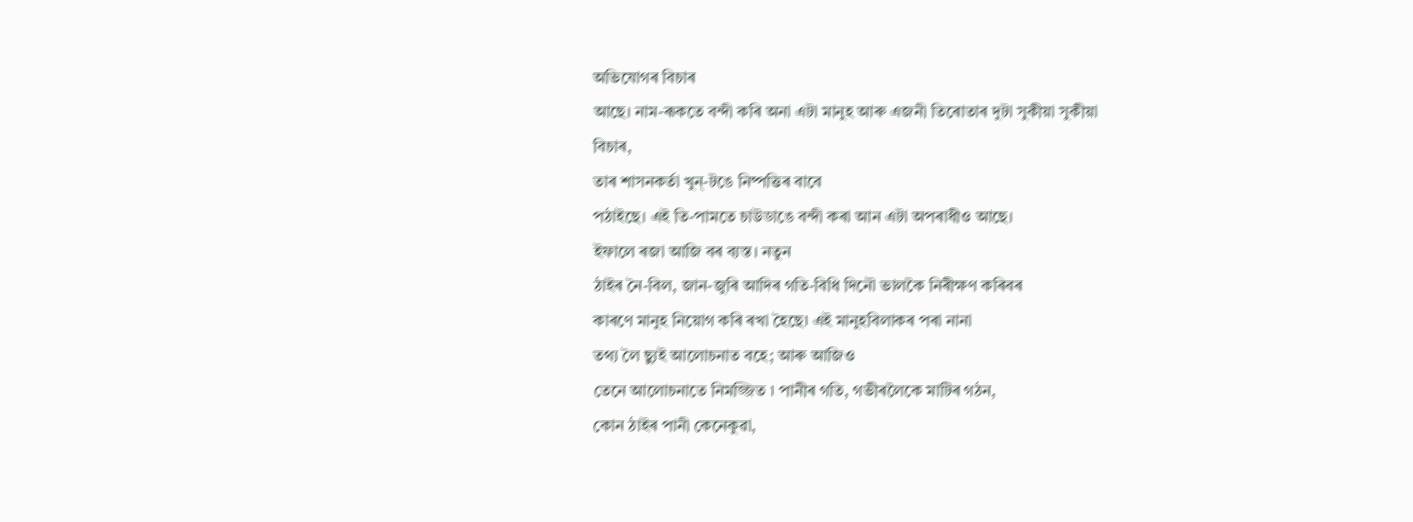অভিযোগৰ বিচাৰ
আছে। নাম-ৰূকতে বন্দী কৰি অনা এটা মানুহ আৰু এজনী তিৰোতাৰ দুটা সুকীয়া সুকীয়া
বিচাৰ,
তাৰ শাসনকৰ্তা খুন্-টঙে নিষ্পত্তিৰ বাবে
পঠাইছে। এই তি-পামতে চাউডাঙে বন্দী কৰা আন এটা অপৰাধীও আছে।
ইফালে ৰজা আজি বৰ ব্যস্ত। নতুন
ঠাইৰ নৈ-বিল, জান-জুৰি আদিৰ গতি-বিধি দিনৌ ভালকৈ নিৰীক্ষণ কৰিবৰ
কাৰণে মানুহ নিয়োগ কৰি ৰখা হৈছে৷ এই মানুহবিলাকৰ পৰা নানা
তথ্য লৈ ছ্যুই আলোচনাত বহে; আৰু আজিও
তেনে আলোচনাতে নিমজ্জিত ৷ পানীৰ গতি, গভীৰলৈকে মাটিৰ গঠন,
কোন ঠাইৰ পানী কেনেকুৱা,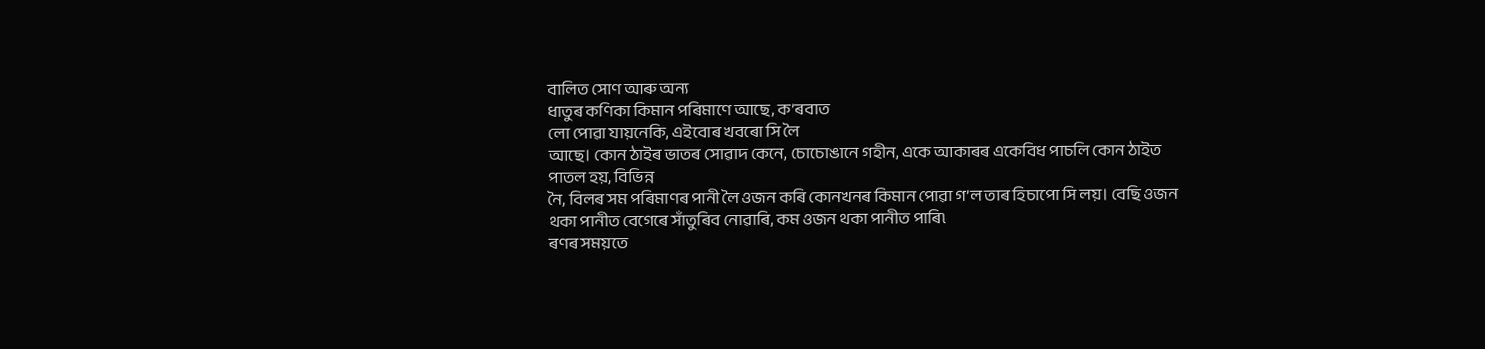বালিত সোণ আৰু অন্য
ধাতুৰ কণিকা কিমান পৰিমাণে আছে, ক’ৰবাত
লো পোৱা যায়নেকি, এইবোৰ খবৰো সি লৈ
আছে। কোন ঠাইৰ ভাতৰ সোৱাদ কেনে, চোচোঙানে গহীন, একে আকাৰৰ একেবিধ পাচলি কোন ঠাইত পাতল হয়, বিভিন্ন
নৈ, বিলৰ সম পৰিমাণৰ পানী লৈ ওজন কৰি কোনখনৰ কিমান পোৱা গ’ল তাৰ হিচাপো সি লয়। বেছি ওজন থকা পানীত বেগেৰে সাঁতুৰিব নোৱাৰি, কম ওজন থকা পানীত পাৰি৷
ৰণৰ সময়তে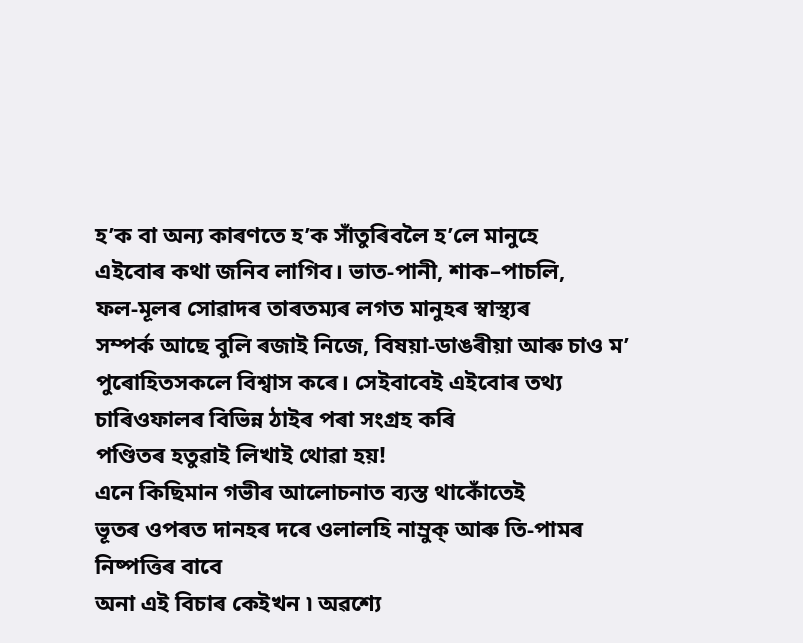হ’ক বা অন্য কাৰণতে হ’ক সাঁতুৰিবলৈ হ’লে মানুহে
এইবোৰ কথা জনিব লাগিব। ভাত-পানী, শাক–পাচলি,
ফল-মূলৰ সোৱাদৰ তাৰতম্যৰ লগত মানুহৰ স্বাস্থ্যৰ
সম্পৰ্ক আছে বুলি ৰজাই নিজে, বিষয়া-ডাঙৰীয়া আৰু চাও ম’
পুৰোহিতসকলে বিশ্বাস কৰে। সেইবাবেই এইবোৰ তথ্য
চাৰিওফালৰ বিভিন্ন ঠাইৰ পৰা সংগ্ৰহ কৰি
পণ্ডিতৰ হতুৱাই লিখাই থোৱা হয়!
এনে কিছিমান গভীৰ আলোচনাত ব্যস্ত থাকোঁতেই
ভূতৰ ওপৰত দানহৰ দৰে ওলালহি নাম্ৰুক্ আৰু তি-পামৰ নিষ্পত্তিৰ বাবে
অনা এই বিচাৰ কেইখন ৷ অৱশ্যে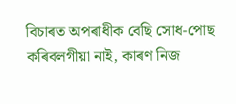বিচাৰত অপৰাধীক বেছি সোধ-পোছ কৰিবলগীয়া নাই, কাৰণ নিজ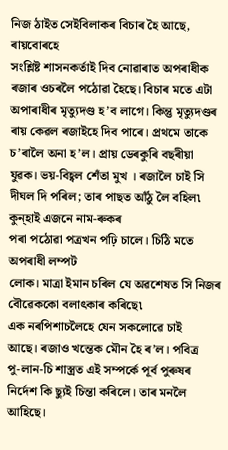নিজ ঠাইত সেইবিলাকৰ বিচাৰ হৈ আছে, ৰায়বোৰহে
সংশ্লিষ্ট শাসনকৰ্তাই দিব নোৱাৰাত অপৰাধীক ৰজাৰ ওচৰলৈ পঠোৱা হৈছে। বিচাৰ মতে এটা অপাৰাধীৰ মৃত্যুদণ্ড হ’ব লাগে। কিন্তু মৃত্যুদণ্ডৰ ৰায় কেৱল ৰজাইহে দিব পাৰে। প্ৰথমে তাকে চ’ৰালৈ অনা হ’ল। প্ৰায় ডেৰকুৰি বছৰীয়া যুৱক। ভয়-বিহ্বল শেঁতা মুখ । ৰজালৈ চাই সি
দীঘল দি পৰিল; তাৰ পাছত আঁঠু লৈ বহিল৷ কুন্হাই এজনে নাম-ৰুকৰ
পৰা পঠোৱা পত্ৰখন পঢ়ি চালে। চিঠি মতে অপৰাধী লম্পট
লোক। মাত্ৰা ইমান চৰিল যে অৱশেষত সি নিজৰ বৌৱেককো বলাৎকাৰ কৰিছে৷
এক নৰপিশাচলৈহে যেন সকলোৱে চাই
আছে। ৰজাও খন্তেক মৌন হৈ ৰ’ল। পবিত্ৰ
পু-লান-চি শাস্ত্ৰত এই সম্পৰ্কে পূৰ্ব পুৰুষৰ নিৰ্দেশ কি ছ্যুই চিন্তা কৰিলে। তাৰ মনলৈ আহিছে।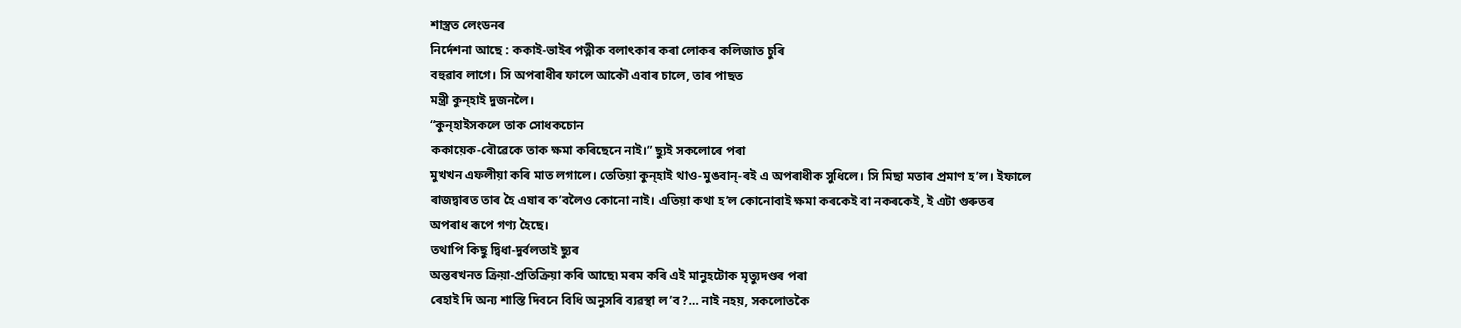শাস্ত্ৰত লেংডনৰ
নিৰ্দেশনা আছে : ককাই-ভাইৰ পত্নীক বলাৎকাৰ কৰা লোকৰ কলিজাত চুৰি
বহুৱাব লাগে। সি অপৰাধীৰ ফালে আকৌ এবাৰ চালে, তাৰ পাছত
মন্ত্ৰী কুন্হাই দুজনলৈ।
“কুন্হাইসকলে তাক সোধকচোন
ককায়েক-বৌৱেকে তাক ক্ষমা কৰিছেনে নাই।” ছ্যুই সকলোৰে পৰা
মুখখন এফলীয়া কৰি মাত লগালে। তেতিয়া কুন্হাই থাও-মুঙবান্-ৰই এ অপৰাধীক সুধিলে। সি মিছা মতাৰ প্ৰমাণ হ’ল। ইফালে
ৰাজদ্বাৰত তাৰ হৈ এষাৰ ক’বলৈও কোনো নাই। এতিয়া কথা হ’ল কোনোবাই ক্ষমা কৰকেই বা নকৰকেই, ই এটা গুৰুতৰ
অপৰাধ ৰূপে গণ্য হৈছে।
তথাপি কিছু দ্বিধা-দুৰ্বলতাই ছ্যুৰ
অন্তৰখনত ক্ৰিয়া-প্রতিক্ৰিয়া কৰি আছে৷ মৰম কৰি এই মানুহটোক মৃত্যুদণ্ডৰ পৰা
ৰেহাই দি অন্য শাস্তি দিবনে বিধি অনুসৰি ব্যৱস্থা ল’ব?… নাই নহয়, সকলোতকৈ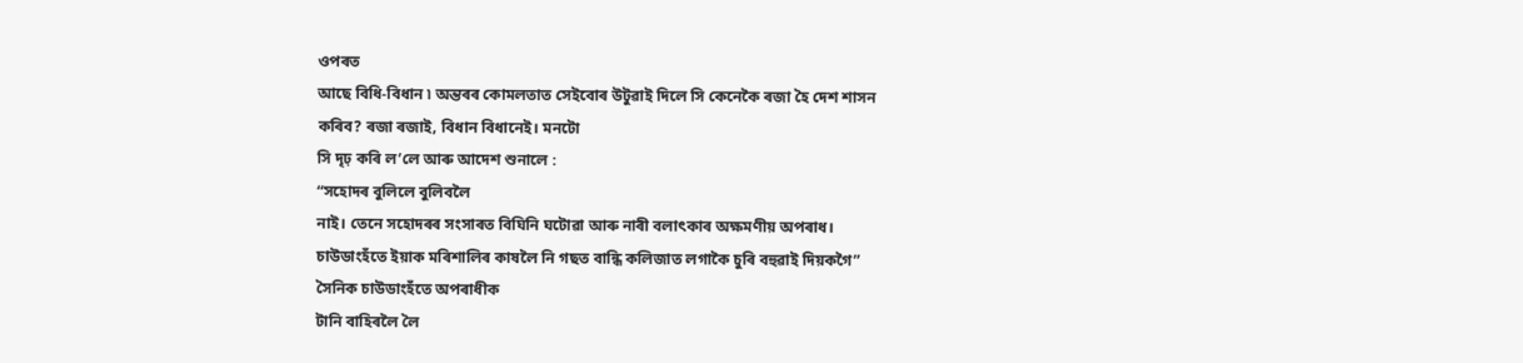ওপৰত
আছে বিধি-বিধান ৷ অন্তৰৰ কোমলতাত সেইবোৰ উটুৱাই দিলে সি কেনেকৈ ৰজা হৈ দেশ শাসন
কৰিব? ৰজা ৰজাই, বিধান বিধানেই। মনটো
সি দৃঢ় কৰি ল’লে আৰু আদেশ শুনালে :
“সহোদৰ বুলিলে বুলিবলৈ
নাই। তেনে সহোদৰৰ সংসাৰত বিঘিনি ঘটোৱা আৰু নাৰী বলাৎকাৰ অক্ষমণীয় অপৰাধ।
চাউডাংহঁতে ইয়াক মৰিশালিৰ কাষলৈ নি গছত বান্ধি কলিজাত লগাকৈ চুৰি বহুৱাই দিয়কগৈ”
সৈনিক চাউডাংহঁতে অপৰাধীক
টানি বাহিৰলৈ লৈ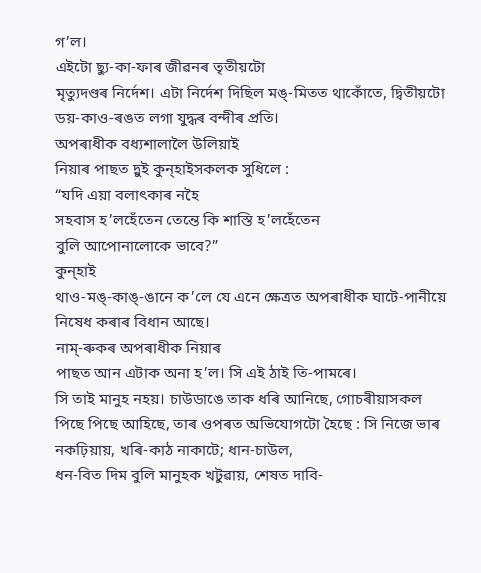গ’ল।
এইটো ছ্যু-কা-ফাৰ জীৱনৰ তৃতীয়টো
মৃত্যুদণ্ডৰ নিৰ্দেশ। এটা নিৰ্দেশ দিছিল মঙ্-মিতত থাকোঁতে, দ্বিতীয়টো ডয়-কাও-ৰঙত লগা যুদ্ধৰ বন্দীৰ প্ৰতি।
অপৰাধীক বধ্যশালালৈ উলিয়াই
নিয়াৰ পাছত দ্নুই কুন্হাইসকলক সুধিলে :
“যদি এয়া বলাৎকাৰ নহৈ
সহবাস হ’লহেঁতেন তেন্তে কি শাস্তি হ’লহেঁতেন
বুলি আপোনালোকে ভাবে?”
কুন্হাই
থাও-মঙ্-কাঙ্-ঙানে ক’লে যে এনে ক্ষেত্ৰত অপৰাধীক ঘাটে-পানীয়ে নিষেধ কৰাৰ বিধান আছে।
নাম্-ৰুকৰ অপৰাধীক নিয়াৰ
পাছত আন এটাক অনা হ’ল। সি এই ঠাই তি-পামৰে।
সি তাই মানুহ নহয়। চাউডাঙে তাক ধৰি আনিছে, গোচৰীয়াসকল
পিছে পিছে আহিছে, তাৰ ওপৰত অভিযোগটো হৈছে : সি নিজে ভাৰ
নকঢ়িয়ায়, খৰি-কাঠ নাকাটে; ধান-চাউল,
ধন-বিত দিম বুলি মানুহক খটুৱায়, শেষত দাবি-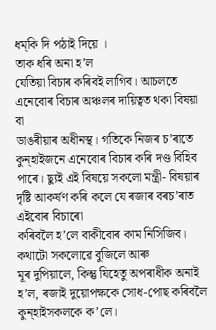ধম্কি দি পঠাই দিয়ে ।
তাক ধৰি অনা হ’ল
যেতিয়া বিচাৰ কৰিবই লাগিব। আচলতে এনেবোৰ বিচাৰ অঞ্চলৰ দায়িত্বত থকা বিষয়া বা
ডাঙৰীয়াৰ অধীনস্থ। গতিকে নিজৰ চ’ৰাতে কুন্হাইজনে এনেবোৰ বিচাৰ কৰি দণ্ড বিহিব পাৰে। ছ্যুই এই বিষয়ে সকলো মন্ত্ৰী- বিষয়াৰ দৃষ্টি আকৰ্ষণ কৰি কলে যে ৰজাৰ বৰচ’ৰাত এইবোৰ বিচাৰো
কৰিবলৈ হ’লে বাকীবোৰ কাম নিসিজিব। কথাটো সকলোৱে বুজিলে আৰু
মূৰ দুপিয়ালে, কিন্তু যিহেতু অপৰাধীক অনাই হ’ল, ৰজাই দুয়োপক্ষকে সোধ-পোছ কৰিবলৈ কুন্হাইসকলকে ক’লে।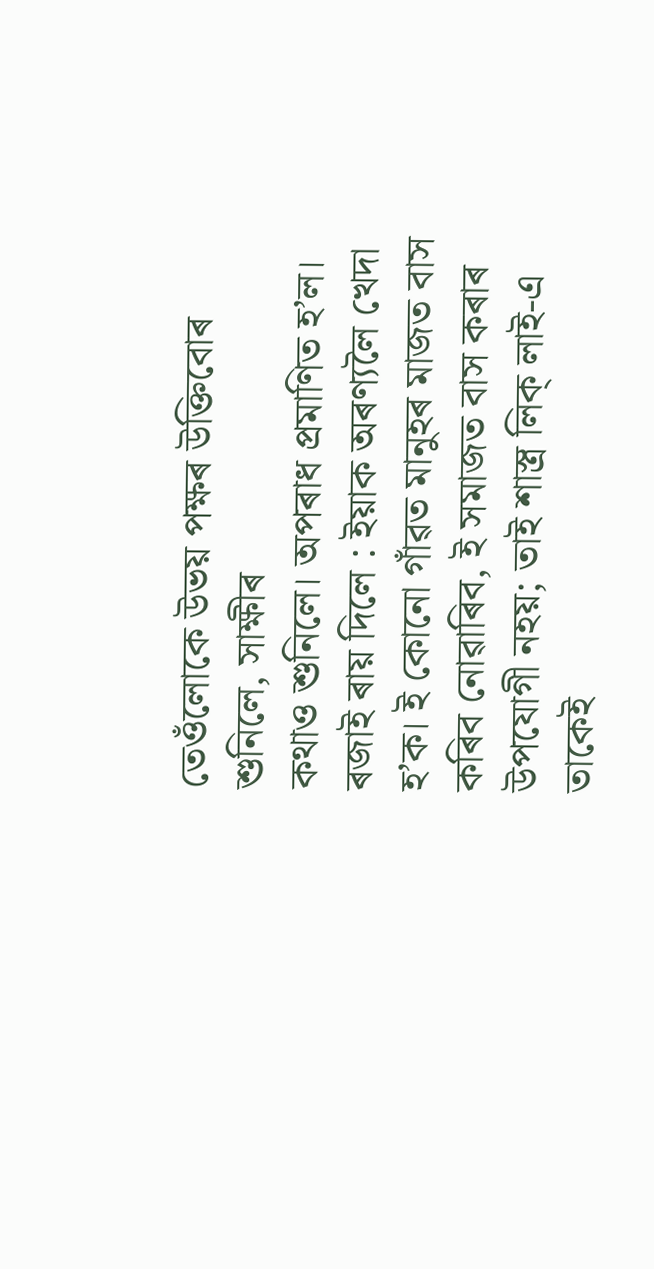তেওঁলোকে উভয় পক্ষৰ উক্তিবোৰ শুনিলে, সাক্ষীৰ
কথাও শুনিলে। অপৰাধ প্রমাণিত হ’ল। ৰজাই ৰায় দিলে : ইয়াক অৰণ্যলৈ খেদা হ’ক। ই কোনো গাঁৱত মানুহৰ মাজত বাস
কৰিব নোৱাৰিব, ই সমাজত বাস কৰাৰ উপযোগী নহয়; তাই শাস্ত্ৰ লিক্ লাই-এ তাকেই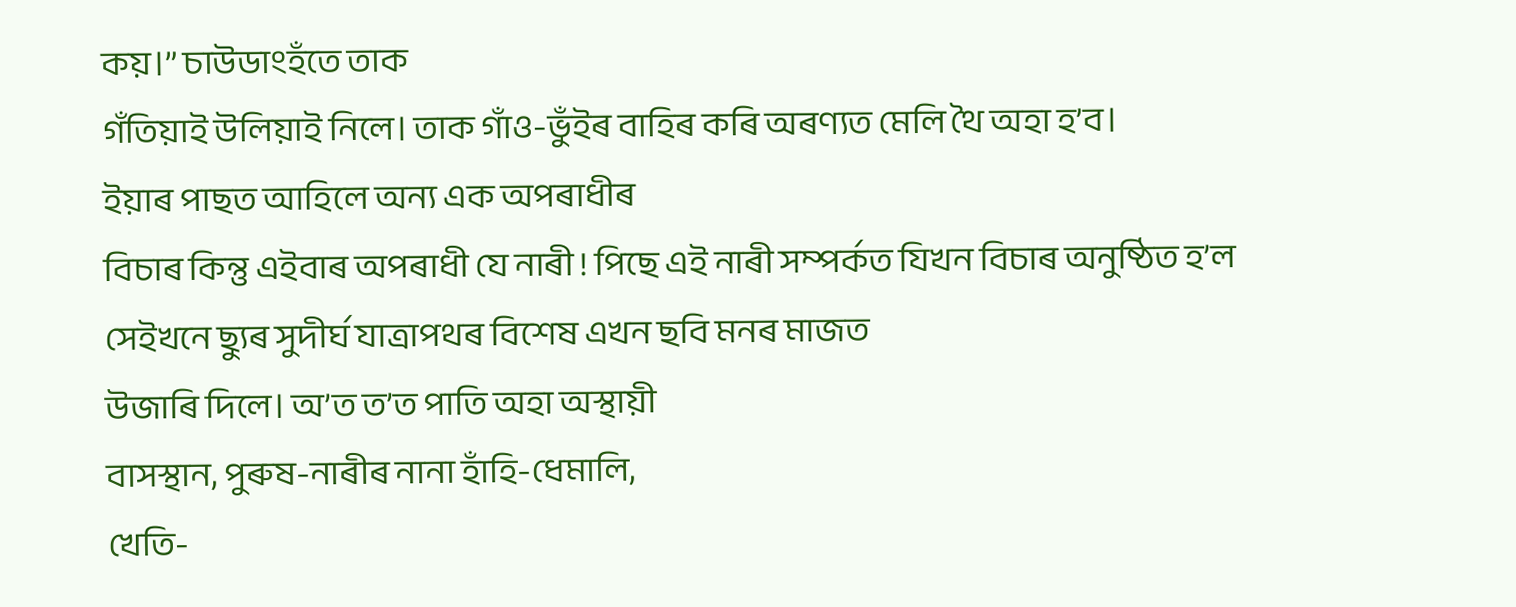কয়।” চাউডাংহঁতে তাক
গঁতিয়াই উলিয়াই নিলে। তাক গাঁও-ভুঁইৰ বাহিৰ কৰি অৰণ্যত মেলি থৈ অহা হ’ব।
ইয়াৰ পাছত আহিলে অন্য এক অপৰাধীৰ
বিচাৰ কিন্তু এইবাৰ অপৰাধী যে নাৰী ! পিছে এই নাৰী সম্পৰ্কত যিখন বিচাৰ অনুষ্ঠিত হ’ল
সেইখনে ছ্যুৰ সুদীৰ্ঘ যাত্ৰাপথৰ বিশেষ এখন ছবি মনৰ মাজত
উজাৰি দিলে। অ’ত ত’ত পাতি অহা অস্থায়ী
বাসস্থান, পুৰুষ-নাৰীৰ নানা হাঁহি-ধেমালি,
খেতি-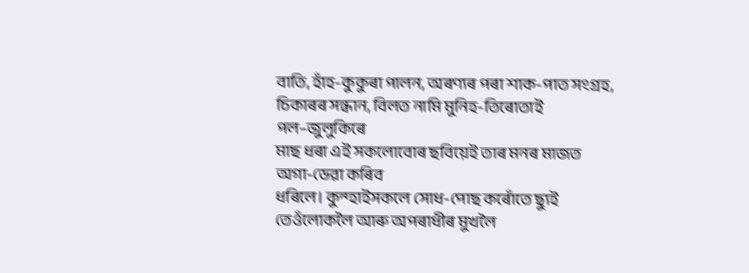বাতি, হাঁহ-কুকুৰা পালন, অৰণ্যৰ পৰা শাক-পাত সংগ্ৰহ, চিকাৰৰ সন্ধান, বিলত নামি মুনিহ-তিৰোতাই পল–জুলুকিৰে
মাছ ধৰা এই সকলোবোৰ ছবিয়েই তাৰ মনৰ মাজত অগা-ডেৱা কৰিব
ধৰিলে। কুন্হাইসকলে সোধ-পোছ কৰোঁতে ছ্যুই তেওঁলোকলৈ আৰু অপৰাধীৰ মুখলৈ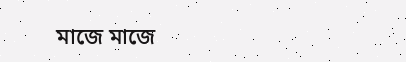মাজে মাজে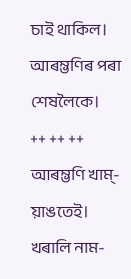চাই থাকিল। আৰম্ভণিৰ পৰা
শেষলৈকে।
++ ++ ++
আৰম্ভণি খাম্-য়াঙতেই।
খৰালি নাম-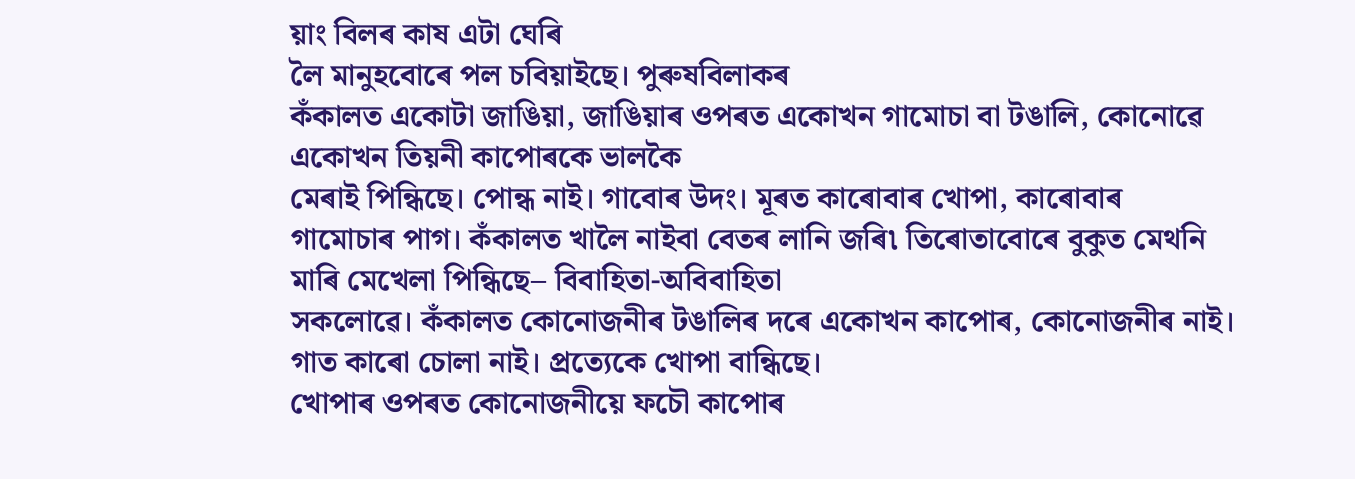য়াং বিলৰ কাষ এটা ঘেৰি
লৈ মানুহবোৰে পল চবিয়াইছে। পুৰুষবিলাকৰ
কঁকালত একোটা জাঙিয়া, জাঙিয়াৰ ওপৰত একোখন গামোচা বা টঙালি, কোনোৱে একোখন তিয়নী কাপোৰকে ভালকৈ
মেৰাই পিন্ধিছে। পোন্ধ নাই। গাবোৰ উদং। মূৰত কাৰোবাৰ খোপা, কাৰোবাৰ
গামোচাৰ পাগ। কঁকালত খালৈ নাইবা বেতৰ লানি জৰি৷ তিৰোতাবোৰে বুকুত মেথনি মাৰি মেখেলা পিন্ধিছে– বিবাহিতা-অবিবাহিতা
সকলোৱে। কঁকালত কোনোজনীৰ টঙালিৰ দৰে একোখন কাপোৰ, কোনোজনীৰ নাই। গাত কাৰো চোলা নাই। প্ৰত্যেকে খোপা বান্ধিছে।
খোপাৰ ওপৰত কোনোজনীয়ে ফচৌ কাপোৰ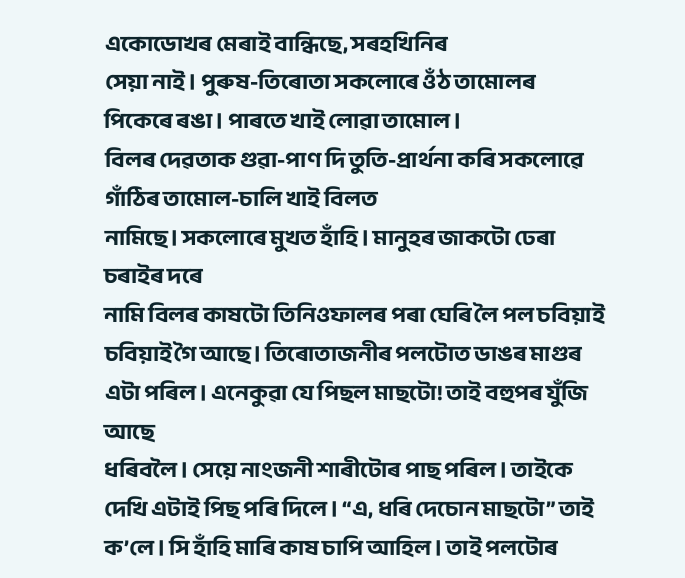একোডোখৰ মেৰাই বান্ধিছে, সৰহখিনিৰ
সেয়া নাই। পুৰুষ-তিৰোতা সকলোৰে ওঁঠ তামোলৰ পিকেৰে ৰঙা। পাৰতে খাই লোৱা তামোল।
বিলৰ দেৱতাক গুৱা-পাণ দি তুতি-প্ৰাৰ্থনা কৰি সকলোৱে গাঁঠিৰ তামোল-চালি খাই বিলত
নামিছে। সকলোৰে মুখত হাঁহি। মানুহৰ জাকটো ঢেৰা চৰাইৰ দৰে
নামি বিলৰ কাষটো তিনিওফালৰ পৰা ঘেৰি লৈ পল চবিয়াই চবিয়াই গৈ আছে। তিৰোতাজনীৰ পলটোত ডাঙৰ মাগুৰ এটা পৰিল। এনেকুৱা যে পিছল মাছটো! তাই বহুপৰ যুঁজি আছে
ধৰিবলৈ। সেয়ে নাংজনী শাৰীটোৰ পাছ পৰিল। তাইকে দেখি এটাই পিছ পৰি দিলে। “এ, ধৰি দেচোন মাছটো” তাই ক’লে। সি হাঁহি মাৰি কাষ চাপি আহিল। তাই পলটোৰ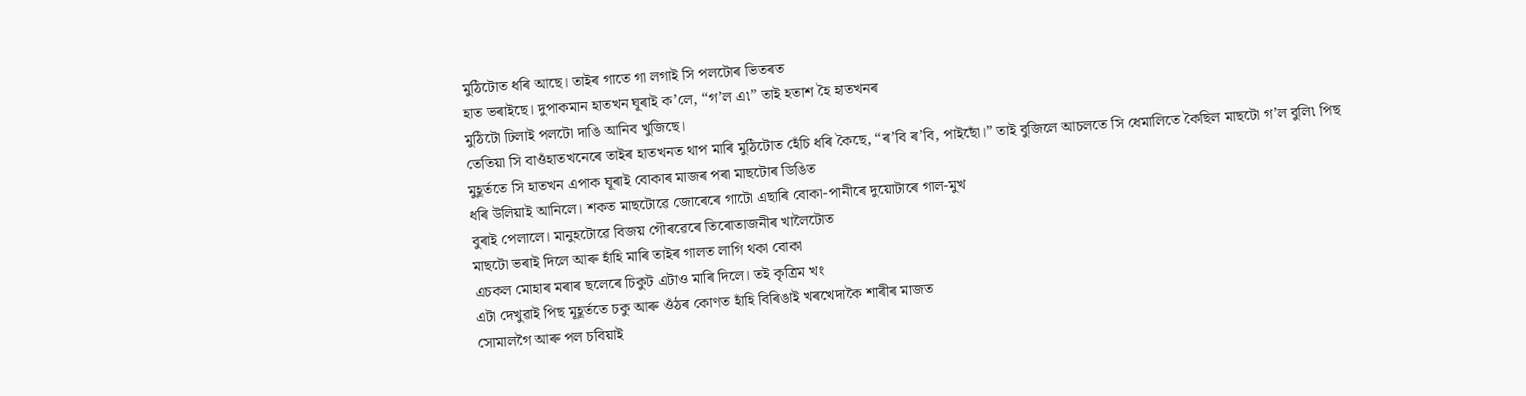মুঠিটোত ধৰি আছে। তাইৰ গাতে গা লগাই সি পলটোৰ ভিতৰত
হাত ভৰাইছে। দুপাকমান হাতখন ঘূৰাই ক’লে, “গ’ল এ৷” তাই হতাশ হৈ হাতখনৰ
মুঠিটো ঢিলাই পলটো দাঙি আনিব খুজিছে।
তেতিয়া সি বাওঁহাতখনেৰে তাইৰ হাতখনত থাপ মাৰি মুঠিটোত হেঁচি ধৰি কৈছে, “ৰ’বি ৰ’বি, পাইছোঁ।” তাই বুজিলে আচলতে সি ধেমালিতে কৈছিল মাছটো গ’ল বুলি৷ পিছ মুহূৰ্ততে সি হাতখন এপাক ঘূৰাই বোকাৰ মাজৰ পৰা মাছটোৰ ডিঙিত
ধৰি উলিয়াই আনিলে। শকত মাছটোৱে জোৰেৰে গাটো এছাৰি বোকা-পানীৰে দুয়োটাৰে গাল-মুখ
বুৰাই পেলালে। মানুহটোৱে বিজয় গৌৰৱেৰে তিৰোতাজনীৰ খালৈটোত
মাছটো ভৰাই দিলে আৰু হাঁহি মাৰি তাইৰ গালত লাগি থকা বোকা
এচকল মোহাৰ মৰাৰ ছলেৰে চিকুট এটাও মাৰি দিলে। তই কৃত্রিম খং
এটা দেখুৱাই পিছ মূহূৰ্ততে চকু আৰু ওঁঠৰ কোণত হাঁহি বিৰিঙাই খৰখেদাকৈ শাৰীৰ মাজত
সোমালগৈ আৰু পল চবিয়াই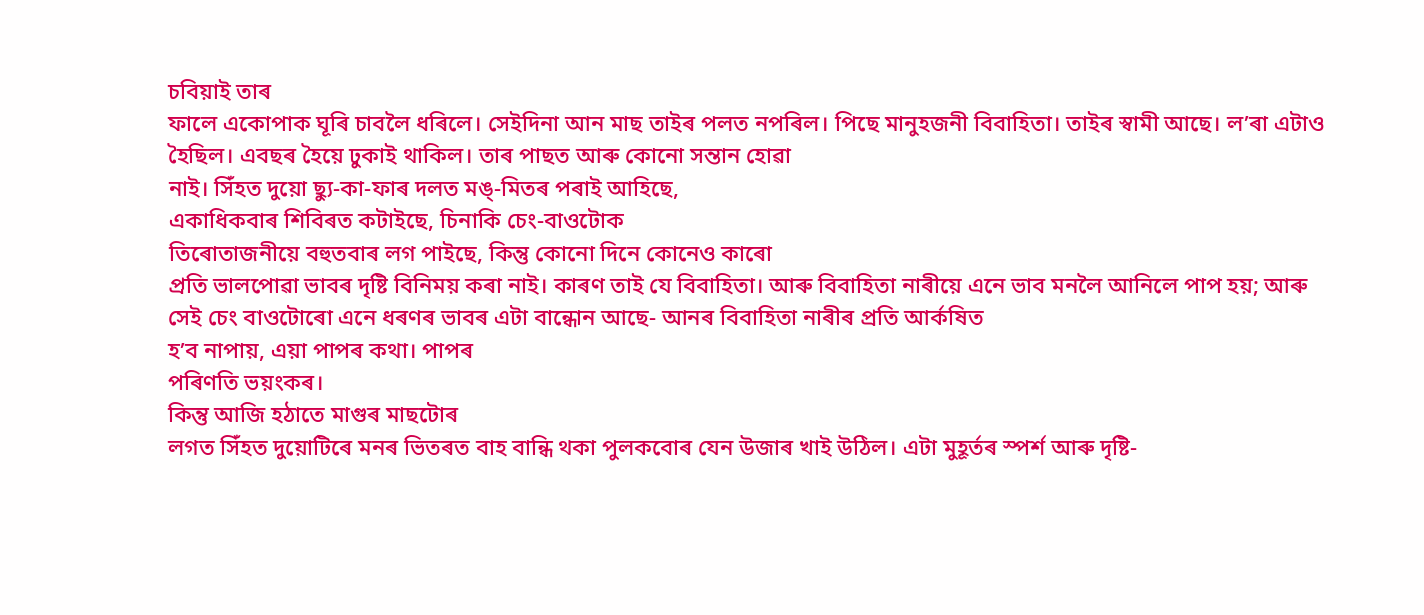চবিয়াই তাৰ
ফালে একোপাক ঘূৰি চাবলৈ ধৰিলে। সেইদিনা আন মাছ তাইৰ পলত নপৰিল। পিছে মানুহজনী বিবাহিতা। তাইৰ স্বামী আছে। ল’ৰা এটাও হৈছিল। এবছৰ হৈয়ে ঢুকাই থাকিল। তাৰ পাছত আৰু কোনো সন্তান হোৱা
নাই। সিঁহত দুয়ো ছ্যু-কা-ফাৰ দলত মঙ্-মিতৰ পৰাই আহিছে,
একাধিকবাৰ শিবিৰত কটাইছে, চিনাকি চেং-বাওটোক
তিৰোতাজনীয়ে বহুতবাৰ লগ পাইছে, কিন্তু কোনো দিনে কোনেও কাৰো
প্রতি ভালপোৱা ভাবৰ দৃষ্টি বিনিময় কৰা নাই। কাৰণ তাই যে বিবাহিতা। আৰু বিবাহিতা নাৰীয়ে এনে ভাব মনলৈ আনিলে পাপ হয়; আৰু
সেই চেং বাওটোৰো এনে ধৰণৰ ভাবৰ এটা বান্ধোন আছে- আনৰ বিবাহিতা নাৰীৰ প্ৰতি আৰ্কষিত
হ’ব নাপায়, এয়া পাপৰ কথা। পাপৰ
পৰিণতি ভয়ংকৰ।
কিন্তু আজি হঠাতে মাগুৰ মাছটোৰ
লগত সিঁহত দুয়োটিৰে মনৰ ভিতৰত বাহ বান্ধি থকা পুলকবোৰ যেন উজাৰ খাই উঠিল। এটা মুহূৰ্তৰ স্পৰ্শ আৰু দৃষ্টি-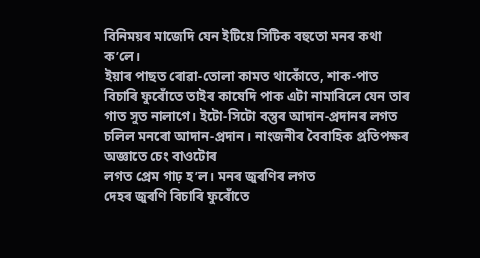বিনিময়ৰ মাজেদি যেন ইটিয়ে সিটিক বহুতো মনৰ কথা
ক’লে।
ইয়াৰ পাছত ৰোৱা-তোলা কামত থাকোঁতে, শাক-পাত
বিচাৰি ফুৰোঁতে তাইৰ কাষেদি পাক এটা নামাৰিলে যেন তাৰ গাত সুত নালাগে। ইটো-সিটো বস্তুৰ আদান-প্রদানৰ লগত চলিল মনৰো আদান-প্রদান। নাংজনীৰ বৈবাহিক প্ৰতিপক্ষৰ অজ্ঞাতে চেং বাওটোৰ
লগত প্রেম গাঢ় হ’ল। মনৰ জুৰণিৰ লগত
দেহৰ জুৰণি বিচাৰি ফুৰোঁতে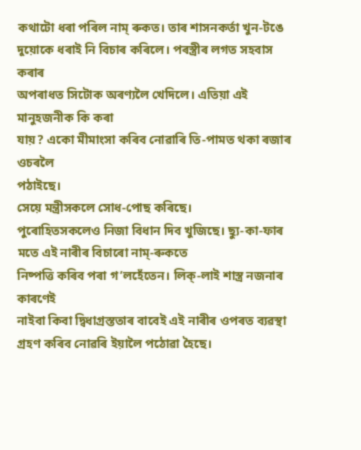কথাটো ধৰা পৰিল নাম্ ৰুকত। তাৰ শাসনকৰ্তা খুন-টঙে
দুয়োকে ধৰাই নি বিচাৰ কৰিলে। পৰস্ত্ৰীৰ লগত সহবাস কৰাৰ
অপৰাধত সিটোক অৰণ্যলৈ খেদিলে। এতিয়া এই মানুহজনীক কি কৰা
যায়? একো মীমাংসা কৰিব নোৱাৰি তি-পামত থকা ৰজাৰ ওচৰলৈ
পঠাইছে।
সেয়ে মন্ত্ৰীসকলে সোধ-পোছ কৰিছে।
পুৰোহিতসকলেও নিজা বিধান দিব খুজিছে। ছ্যু-কা-ফাৰ মতে এই নাৰীৰ বিচাৰো নাম্-ৰুকতে
নিষ্পত্তি কৰিব পৰা গ’লহেঁতেন। লিক্-লাই শাস্ত্ৰ নজনাৰ কাৰণেই
নাইবা কিবা দ্বিধাগ্ৰস্ততাৰ বাবেই এই নাৰীৰ ওপৰত ব্যৱস্থা
গ্ৰহণ কৰিব নোৱৰি ইয়ালৈ পঠোৱা হৈছে।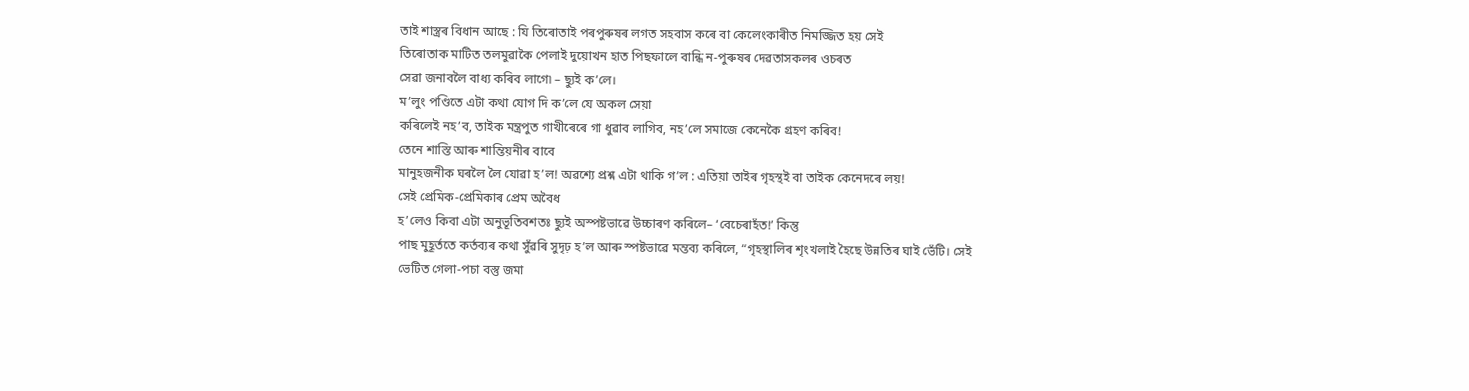তাই শাস্ত্ৰৰ বিধান আছে : যি তিৰোতাই পৰপুৰুষৰ লগত সহবাস কৰে বা কেলেংকাৰীত নিমজ্জিত হয় সেই
তিৰোতাক মাটিত তলমুৱাকৈ পেলাই দুয়োখন হাত পিছফালে বান্ধি ন-পুৰুষৰ দেৱতাসকলৰ ওচৰত
সেৱা জনাবলৈ বাধ্য কৰিব লাগে৷ – ছ্যুই ক’লে।
ম’লুং পণ্ডিতে এটা কথা যোগ দি ক’লে যে অকল সেয়া
কৰিলেই নহ’ব, তাইক মন্ত্ৰপুত গাখীৰেৰে গা ধুৱাব লাগিব, নহ’লে সমাজে কেনেকৈ গ্ৰহণ কৰিব!
তেনে শাস্তি আৰু শান্তিয়নীৰ বাবে
মানুহজনীক ঘৰলৈ লৈ যোৱা হ’ল! অৱশ্যে প্ৰশ্ন এটা থাকি গ’ল : এতিয়া তাইৰ গৃহস্থই বা তাইক কেনেদৰে লয়!
সেই প্রেমিক-প্ৰেমিকাৰ প্ৰেম অবৈধ
হ’লেও কিবা এটা অনুভূতিবশতঃ ছ্যুই অস্পষ্টভাৱে উচ্চাৰণ কৰিলে– ‘বেচেৰাহঁত!’ কিন্তু
পাছ মুহূৰ্ততে কৰ্তব্যৰ কথা সুঁৱৰি সুদৃঢ় হ’ল আৰু স্পষ্টভাৱে মন্তব্য কৰিলে, “গৃহস্থালিৰ শৃংখলাই হৈছে উন্নতিৰ ঘাই ভেঁটি। সেই
ভেটিত গেলা-পচা বস্তু জমা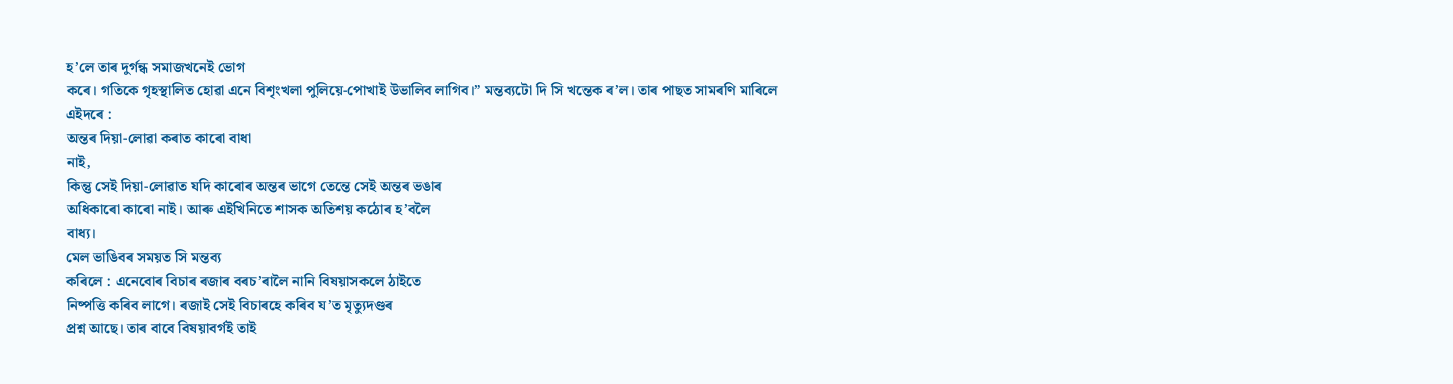হ’লে তাৰ দুৰ্গন্ধ সমাজখনেই ভোগ
কৰে। গতিকে গৃহস্থালিত হোৱা এনে বিশৃংখলা পুলিয়ে-পোখাই উভালিব লাগিব।” মন্তব্যটো দি সি খন্তেক ৰ’ল। তাৰ পাছত সামৰণি মাৰিলে
এইদৰে :
অন্তৰ দিয়া-লোৱা কৰাত কাৰো বাধা
নাই,
কিন্তু সেই দিয়া-লোৱাত যদি কাৰোৰ অন্তৰ ভাগে তেন্তে সেই অন্তৰ ভঙাৰ
অধিকাৰো কাৰো নাই। আৰু এইখিনিতে শাসক অতিশয় কঠোৰ হ’বলৈ
বাধ্য।
মেল ভাঙিবৰ সময়ত সি মন্তব্য
কৰিলে : এনেবোৰ বিচাৰ ৰজাৰ বৰচ’ৰালৈ নানি বিষয়াসকলে ঠাইতে
নিষ্পত্তি কৰিব লাগে। ৰজাই সেই বিচাৰহে কৰিব য’ত মৃত্যুদণ্ডৰ
প্ৰশ্ন আছে। তাৰ বাবে বিষয়াবৰ্গই তাই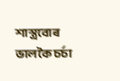শাস্ত্ৰবোৰ ভালকৈ চৰ্চা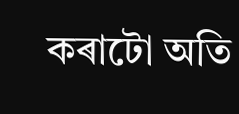কৰাটো অতি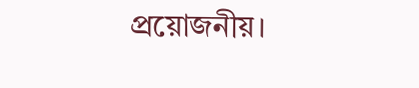প্রয়োজনীয়।